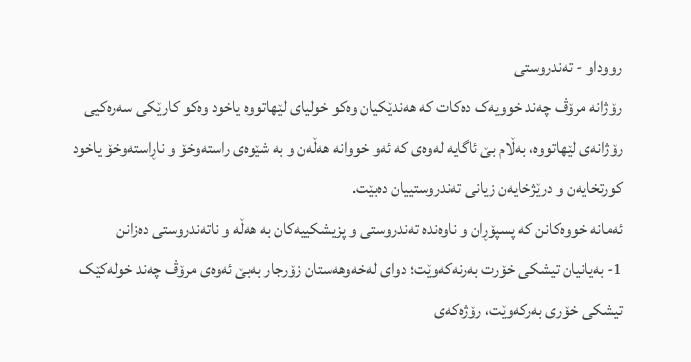رووداو - تەندروستی
رۆژانە مرۆڤ چەند خوویەک دەکات کە هەندێکیان وەکو خولیای لێهاتووە یاخود وەکو کارێکی سەرەکیی رۆژانەی لێهاتووە، بەڵام بێ ئاگایە لەوەی کە ئەو خووانە هەڵەن و بە شێوەی راستەوخۆ و ناڕاستەوخۆ یاخود کورتخایەن و درێژخایەن زیانی تەندروستییان دەبێت.
ئەمانە خووەکانن کە پسپۆڕان و ناوەندە تەندروستی و پزیشکییەکان بە هەڵە و ناتەندروستی دەزانن
1- بەیانیان تیشکی خۆرت بەرنەکەوێت؛ دوای لەخەوهەستان زۆرجار بەبێ ئەوەی مرۆڤ چەند خولەکێک تیشكی خۆری بەرکەوێت، رۆژەکەی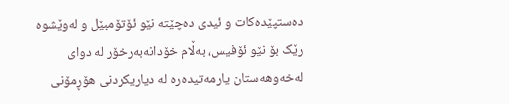دەستپێدەکات و ئیدی دەچێتە نێو ئۆتۆمبێل و لەوێشوە رێک بۆ نێو ئۆفیس، بەڵام خۆدانەبەرخۆر لە دوای لەخەوهەستان یارمەتیدەرە لە دیاریکردنی هۆڕمۆنی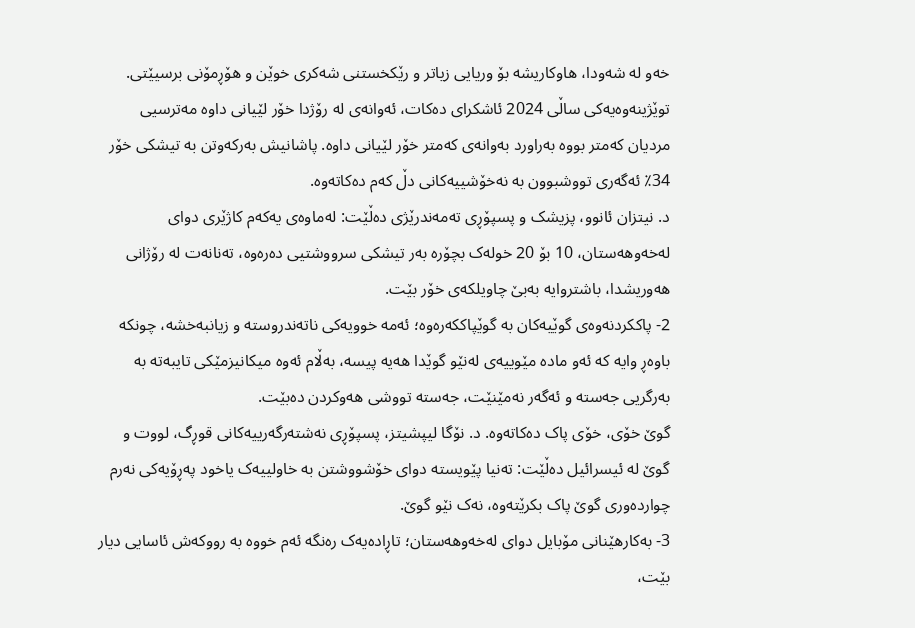خەو لە شەودا، هاوکاریشە بۆ وریایی زیاتر و رێکخستنی شەکری خوێن و هۆڕمۆنی برسیێتی.
توێژینەوەیەکی ساڵی 2024 ئاشکرای دەکات، ئەوانەی لە رۆژدا خۆر لێیانی داوە مەترسیی مردیان کەمتر بووە بەراورد بەوانەی کەمتر خۆر لێیانی داوە. پاشانیش بەرکەوتن بە تیشکی خۆر 34٪ ئەگەری تووشبوون بە نەخۆشییەکانی دڵ کەم دەکاتەوە.
د. نیتزان ئانوو، پزیشک و پسپۆڕی تەمەندرێژی دەڵێت: لەماوەی یەکەم کاژێری دوای لەخەوهەستان، 10 بۆ 20 خولەک بچۆرە بەر تیشکی سرووشتیی دەرەوە، تەنانەت لە رۆژانی هەوریشدا، باشتروایە بەبێ چاویلکەی خۆر بێت.
2- پاککردنەوەی گوێیەکان بە گوێپاککەرەوە؛ ئەمە خوویەکی ناتەندروستە و زیانبەخشە، چونکە باوەڕ وایە کە ئەو مادە مێوییەی لەنێو گوێدا هەیە پیسە، بەڵام ئەوە میکانیزمێکی تایبەتە بە بەرگریی جەستە و ئەگەر نەمێنێت، جەستە تووشی هەوکردن دەبێت.
گوێ خۆی، خۆی پاک دەکاتەوە. د. نۆگا لیپشیتز، پسپۆڕی نەشتەرگەرییەکانی قوڕگ، لووت و گوێ لە ئیسرائیل دەڵێت: تەنیا پێویستە دوای خۆشووشتن بە خاولییەک یاخود پەڕۆیەکی نەرم چواردەوری گوێ پاک بکرێتەوە، نەک نێو گوێ.
3- بەکارهێنانی مۆبایل دوای لەخەوهەستان؛ تاڕادەیەک رەنگە ئەم خووە بە رووکەش ئاسایی دیار بێت،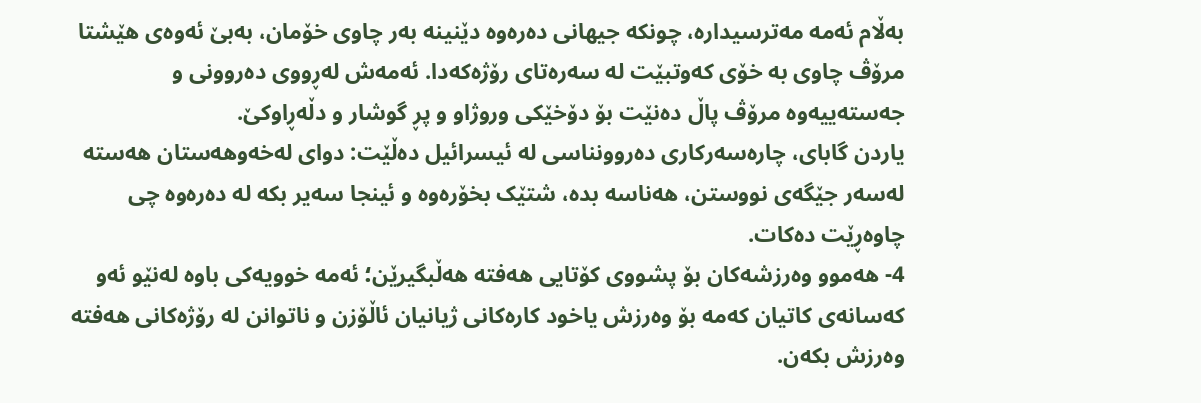بەڵام ئەمە مەترسیدارە، چونکە جیهانی دەرەوە دێنینە بەر چاوی خۆمان، بەبێ ئەوەی هێشتا مرۆڤ چاوی بە خۆی کەوتبێت لە سەرەتای رۆژەکەدا. ئەمەش لەڕووی دەروونی و جەستەییەوە مرۆڤ پاڵ دەنێت بۆ دۆخێکی وروژاو و پڕ گوشار و دڵەڕاوکێ.
یاردن گابای، چارەسەرکاری دەروونناسی لە ئیسرائیل دەڵێت: دوای لەخەوهەستان هەستە لەسەر جێگەی نووستن، هەناسە بدە، شتێک بخۆرەوە و ئینجا سەیر بکە لە دەرەوە چی چاوەڕێت دەکات.
4- هەموو وەرزشەکان بۆ پشووی کۆتایی هەفتە هەڵبگیرێن؛ ئەمە خوویەکی باوە لەنێو ئەو کەسانەی کاتیان کەمە بۆ وەرزش یاخود کارەکانی ژیانیان ئاڵۆزن و ناتوانن لە رۆژەکانی هەفتە وەرزش بکەن.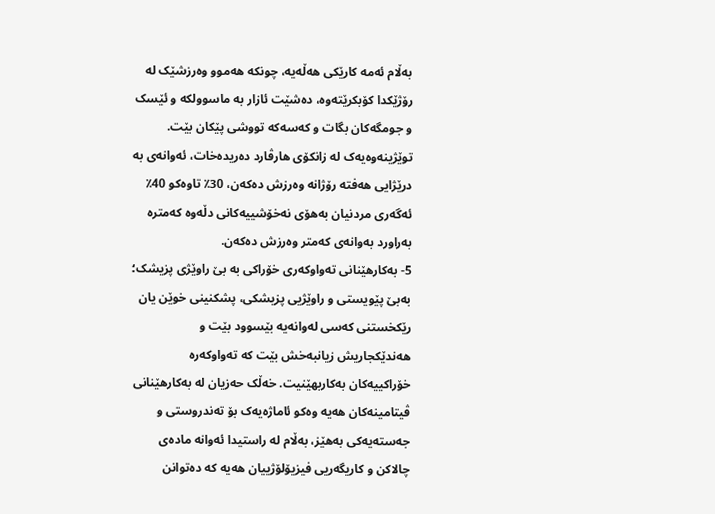بەڵام ئەمە کارێکی هەڵەیە، چونکە هەموو وەرزشێک لە رۆژێکدا کۆبکرێتەوە، دەشێت ئازار بە ماسوولکە و ئێسک و جومگەکان بگات و کەسەکە تووشی پێکان بێت.
توێژینەوەیەک لە زانکۆی هارڤارد دەریدەخات، ئەوانەی بە درێژایی هەفتە رۆژانە وەرزش دەکەن، 30٪ تاوەکو 40٪ ئەگەری مردنیان بەهۆی نەخۆشییەکانی دڵەوە کەمترە بەراورد بەوانەی کەمتر وەرزش دەکەن.
5- بەکارهێنانی تەواوکەری خۆراکی بە بێ راوێژی پزیشک؛ بەبێ پێویستی و راوێژیی پزیشکی، پشکنینی خوێن یان رێکخستنی کەسی لەوانەیە بێسوود بێت و هەندێکجاریش زیانبەخش بێت کە تەواوکەرە خۆراکییەکان بەکاربهێنیت. خەڵک حەزیان لە بەکارهێنانی ڤیتامینەکان هەیە وەکو ئاماژەیەک بۆ تەندروستی و جەستەیەکی بەهێز، بەڵام لە راستیدا ئەوانە مادەی چالاکن و کاریگەریی فیزیۆلۆژییان هەیە کە دەتوانن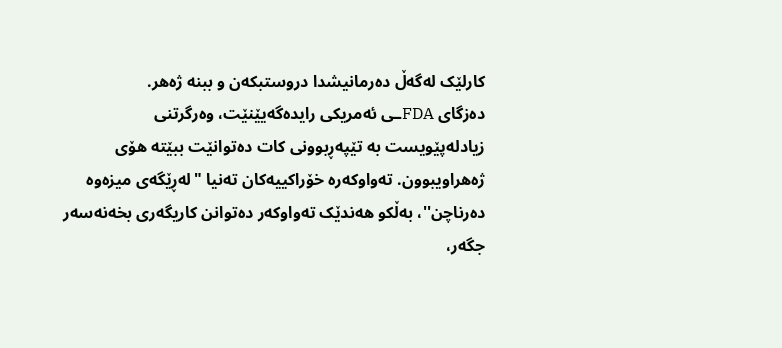کارلێک لەگەڵ دەرمانیشدا دروستبکەن و ببنە ژەهر.
دەزگای FDAـی ئەمریکی رایدەگەیێنێت، وەرگرتنی زیادلەپێویست بە تێپەڕبوونی کات دەتوانێت ببێتە هۆی ژەهراویبوون. تەواوکەرە خۆراکییەکان تەنیا "لەڕێگەی میزەوە دەرناچن''، بەڵکو هەندێک تەواوکەر دەتوانن کاریگەری بخەنەسەر جگەر،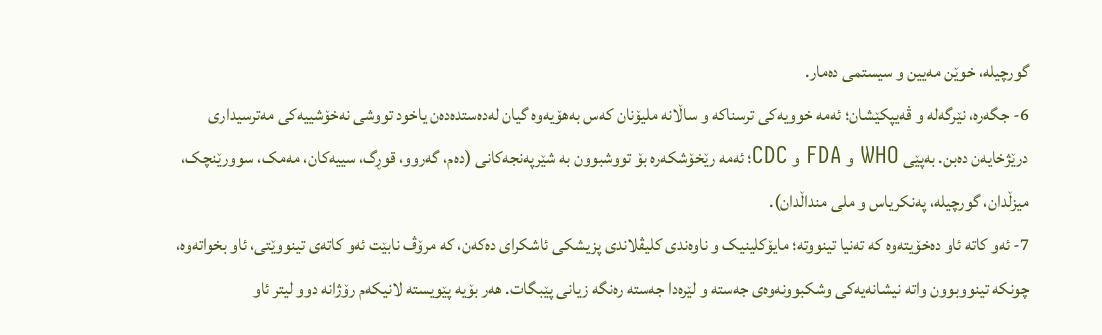گورچیلە، خوێن مەیین و سیستمی دەمار.
6- جگەرە، نێرگەلە و ڤەیپکێشان؛ ئەمە خوویەکی ترسناکە و ساڵانە ملیۆنان کەس بەهۆیەوە گیان لەدەستدەدەن یاخود تووشی نەخۆشییەکی مەترسیداری درێژخایەن دەبن. بەپێی WHO و FDA و CDC؛ ئەمە رێخۆشکەرە بۆ تووشبوون بە شێرپەنجەکانی (دەم، گەروو، قوڕگ، سییەکان، مەمک، سوورێنچک، میزڵدان، گورچیلە، پەنکریاس و ملی منداڵدان).
7- ئەو کاتە ئاو دەخۆیتەوە کە تەنیا تینووتە؛ مایۆکلینیک و ناوەندی کلیڤلاندی پزیشکی ئاشکرای دەکەن، کە مرۆڤ نابێت ئەو کاتەی تینووێتی، ئاو بخواتەوە، چونکە تینووبوون واتە نیشانەیەکی وشکبوونەوەی جەستە و لێرەدا جەستە رەنگە زیانی پێبگات. هەر بۆیە پێویستە لانیکەم رۆژانە دوو لیتر ئاو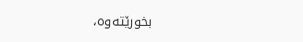بخورێتەوە،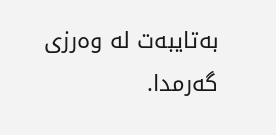بەتایبەت لە وەرزی گەرمدا.